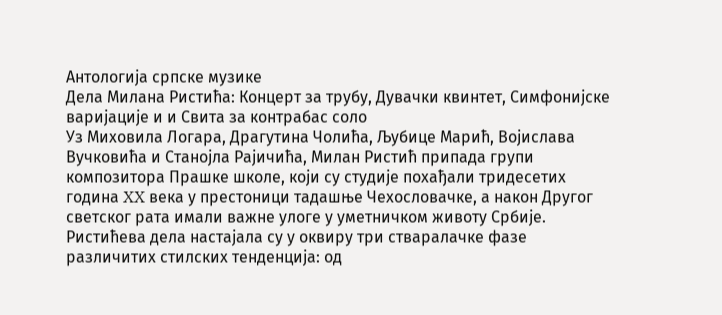Антологија српске музике
Дела Милана Ристића: Концерт за трубу, Дувачки квинтет, Симфонијске варијације и и Свита за контрабас соло
Уз Миховила Логара, Драгутина Чолића, Љубице Марић, Војислава Вучковића и Станојла Рајичића, Милан Ристић припада групи композитора Прашке школе, који су студије похађали тридесетих година XX века у престоници тадашње Чехословачке, а након Другог светског рата имали важне улоге у уметничком животу Србије. Ристићева дела настајала су у оквиру три стваралачке фазе различитих стилских тенденција: од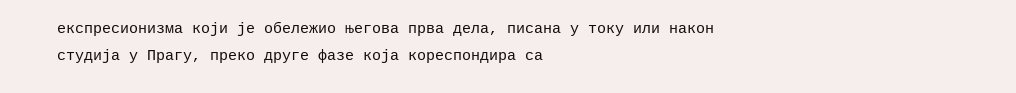експресионизма који је обележио његова прва дела, писана у току или након студија у Прагу, преко друге фазе која кореспондира са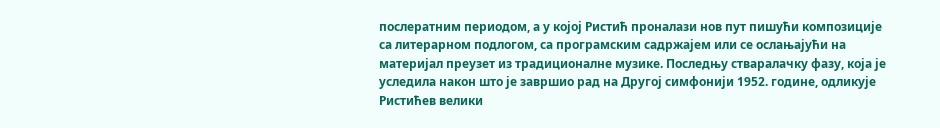послератним периодом, а у којој Ристић проналази нов пут пишући композиције са литерарном подлогом, са програмским садржајем или се ослањајући на материјал преузет из традиционалне музике. Последњу стваралачку фазу, која је уследила након што је завршио рад на Другој симфонији 1952. године, одликује Ристићев велики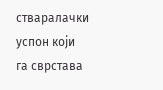стваралачки успон који га сврстава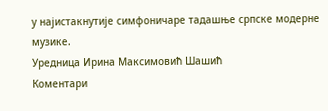у најистакнутије симфоничаре тадашње српске модерне музике.
Уредница Ирина Максимовић Шашић
Коментари